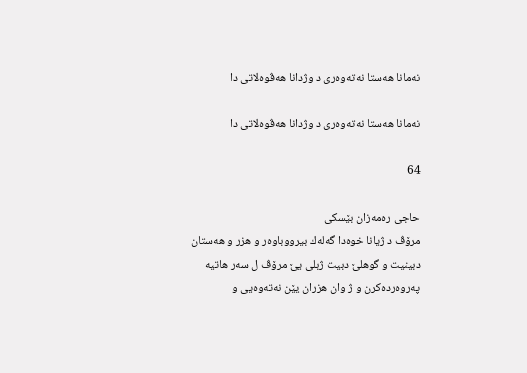نه‌مانا هه‌ستا نه‌ته‌وه‌رى د وژدانا هه‌ڤوه‌لاتى دا

نه‌مانا هه‌ستا نه‌ته‌وه‌رى د وژدانا هه‌ڤوه‌لاتى دا

64

حاجی ره‌مه‌زان بێسكی
مرۆڤ د ژیانا خوه‌دا گه‌له‌ك بیرووباوه‌ر و هزر و هه‌‌ستان دبینیت و گوهلێ دبیت ژبلی یێ مرۆڤ ل سه‌‌ر هاتیه‌ په‌ر‌وه‌رده‌كرن و ژ وان هزران یێن نه‌ته‌‌وه‌یی و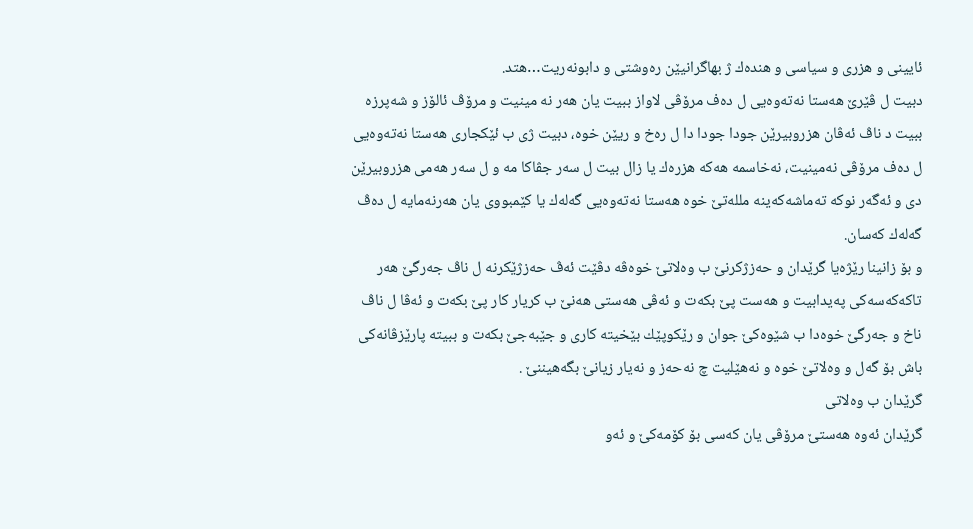ئایینی و هزری و سیاسی و هنده‌ك ژ بهاگرانیێن ره‌وشتی و دابونه‌‌ریت…هتد.
دبیت ل ڤێرێ هه‌ستا نه‌ته‌‌وه‌یی ل ده‌ف مرۆڤی لاواز ببیت یان هه‌‌ر نه‌ مینیت و مرۆڤ ئالۆز و شه‌پرزه‌ ببیت د ناڤ ئه‌ڤان هزروبیرێن جودا جودا دا ل ره‌خ و ریێن خوه‌، دبیت ژى ب ئێكجاری هه‌ستا نه‌ته‌‌وه‌یی ل ده‌ف مرۆڤی نه‌مینیت، نه‌‌خاسمه‌ هه‌كه‌ هزره‌ك یا زال بیت ل سه‌‌ر جڤاكا مه‌‌ و ل سه‌‌ر هه‌می هزروبیرێن دی و ئه‌گه‌‌ر نوكه‌‌ ته‌‌ماشه‌‌كه‌‌ینه‌ ملله‌تێ خوه‌ هه‌‌ستا نه‌‌ته‌‌وه‌یی گه‌له‌ك یا كێمبووی یان هه‌‌رنه‌‌مایه‌ ل ده‌ڤ گه‌له‌‌ك كه‌‌سان.
و بۆ زانینا رێژه‌یا گرێدان و حه‌زژكرنێ ب وه‌لاتێ خوه‌ڤه‌ دڤێت ئه‌‌ڤ حه‌زژێكرنه‌‌ ل ناڤ جه‌‌رگێ هه‌‌ر تاكه‌‌كه‌سه‌‌كی په‌‌یدابیت و هه‌‌ست پێ بكه‌‌ت و ئه‌ڤی هه‌‌ستی هه‌‌نێ ب كریار كار پێ بكه‌‌ت و ئه‌ڤا ل ناڤ ناخ و جه‌‌رگێ خوه‌دا ب شێوه‌كێ جوان و رێكوپێك بێخیته‌‌ كاری و جێبه‌‌جێ بكه‌‌ت و ببیته‌ پارێزڤانه‌كی باش بۆ گه‌ل و وه‌لاتێ خوه‌ و نه‌‌هێلیت چ نه‌‌حه‌ز و نه‌یار زیانێ بگه‌‌هیننێ .
گرێدان ب وه‌لاتی
گرێدان ئه‌وه‌ هه‌ستێ مرۆڤی یان كه‌‌سی بۆ كۆمه‌‌كێ و ئه‌‌و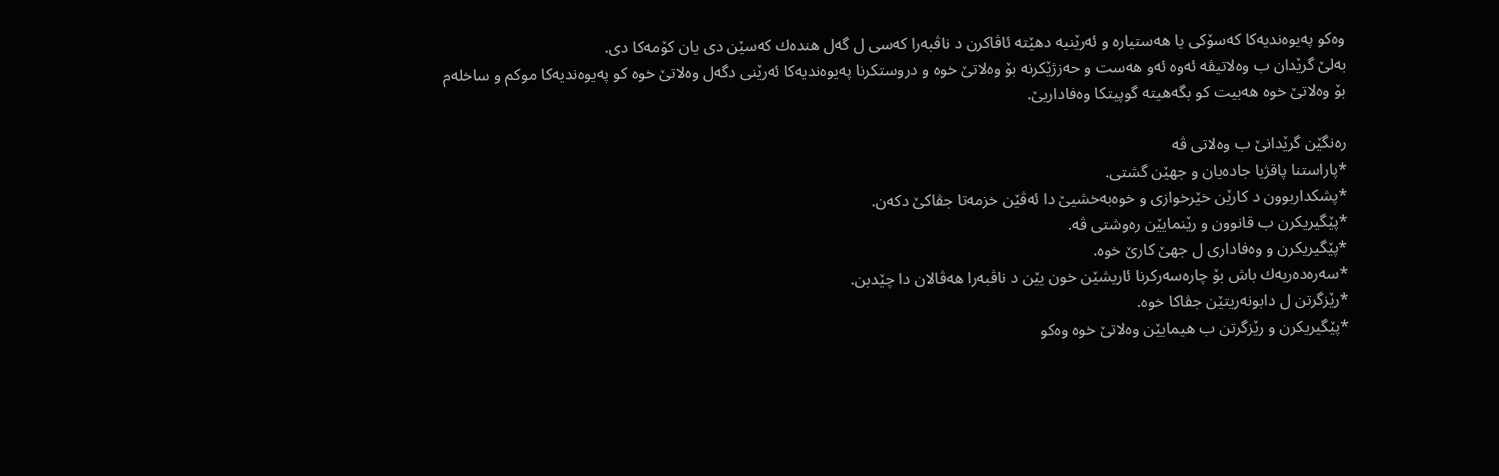وه‌كو په‌‌یوه‌ندیه‌‌كا كه‌سۆكى یا‌ هه‌ستیاره‌ و ئه‌رێنیه‌ دهێته‌‌ ئاڤاكرن د ناڤبه‌را كه‌‌سی ل گه‌‌ل هنده‌ك كه‌سێن دی یان كۆمه‌‌كا دی.
به‌لێ گرێدان ب وه‌لاتیڤه‌‌ ئه‌وه‌ ئه‌‌و هه‌ست و حه‌زژێكرنه‌‌ بۆ وه‌لاتێ خوه‌ و دروستكرنا په‌‌یوه‌ندیه‌كا ئه‌رێنی دگه‌ل وه‌لاتێ خوه‌ كو په‌‌یوه‌ندیه‌كا موكم و ساخله‌‌م بۆ وه‌لاتێ خوه‌ هه‌‌بیت كو بگه‌هیته‌ گوپیتكا وه‌فاداریێ.

ره‌نگێن گرێدانێ ب وه‌لاتی ڤه‌
*پاراستنا پاقژیا جاده‌یان و جهێن گشتی.
*پشكداربوون د كارێن خێرخوازی و خوه‌به‌‌خشیێ دا ئه‌‌ڤێن خزمه‌‌تا جڤاكێ دكه‌‌ن.
*پێگیریكرن ب قانوون و رێنمایێن ره‌وشتی ڤه‌‌.
*پێگیریكرن و وه‌فاداری ل جهێ كارێ خوه‌.
*سه‌ره‌ده‌ریه‌ك باش بۆ چاره‌سه‌ركرنا ئاریشێن خون یێن د ناڤبه‌‌را هه‌ڤالان دا چێدبن.
*رێزگرتن ل دابونه‌ریتێن جڤاكا خوه‌.
*پێگیریكرن و رێزگرتن ب هیمایێن وه‌لاتێ خوه‌ وه‌كو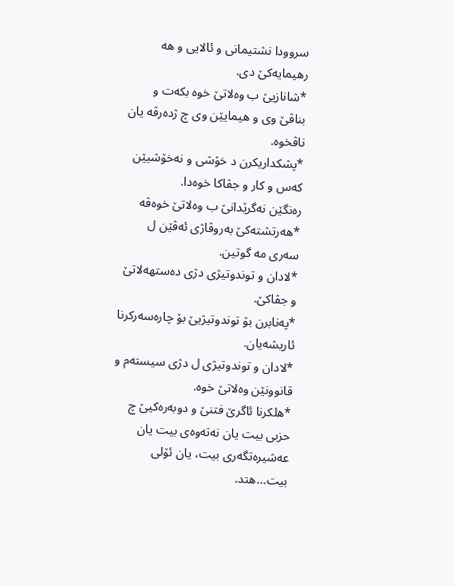سروودا نشتیمانی و ئالایی و هه‌‌ رهیمایه‌‌كێ دی.
*شانازیێ ب وه‌لاتێ خوه‌ بكه‌ت و بناڤێ وی و هیمایێن وی چ ژده‌رڤه‌ یان ناڤخوه‌.
*پشكداریكرن د خۆشی و نه‌خۆشیێن كه‌س و كار و جڤاكا خوه‌دا.
ره‌نگێن نه‌گرێدانێ ب وه‌لاتێ خوه‌ڤه‌
*هه‌‌رتشته‌‌كێ به‌‌روڤاژی ئه‌ڤێن ل سه‌‌ری مه‌‌ گوتین.
*لادان و توندوتیژی دژی ده‌ستهه‌لاتێ و جڤاكێ.
*په‌‌نابرن بۆ توندوتیژیێ بۆ چاره‌سه‌‌ركرنا ئاریشه‌یان.
*لادان و توندوتیژی ل دژی سیسته‌‌م و قانوونێن وه‌لاتێ خوه‌.
*هلكرنا ئاگرێ فتنێ و دوبه‌‌ره‌كیێ چ حزبی بیت یان نه‌‌ته‌وه‌ی بیت یان عه‌شیره‌تگه‌ری بیت، یان ئۆلی بیت…هتد.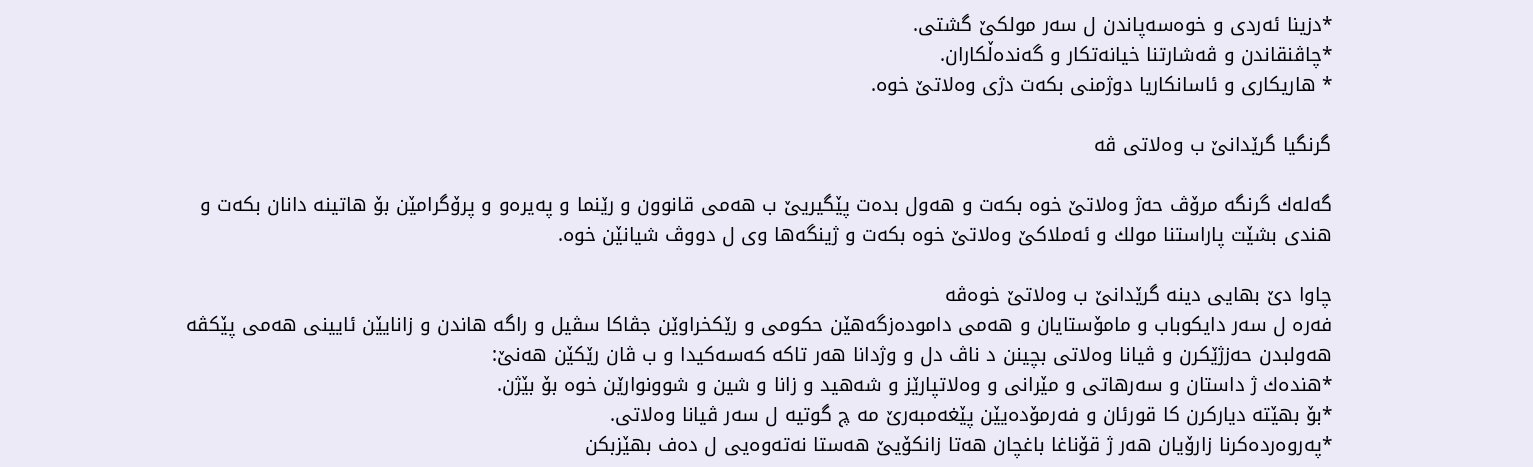*دزینا ئه‌ردی و خوه‌سه‌پاندن ل سه‌ر مولكێ گشتی.
*چاڤنقاندن و ڤه‌‌شارتنا خیانه‌‌تكار و گه‌نده‌ڵكاران.
* هاریكاری و ئاسانكاریا دوژمنی بكه‌‌ت دژی وه‌لاتێ خوه‌.

گرنگیا گرێدانێ ب وه‌لاتی ڤه‌

گه‌‌له‌ك گرنگه‌‌ مرۆڤ حه‌ژ وه‌لاتێ خوه‌ بكه‌‌ت و هه‌ول بده‌ت پێگیریێ ب هه‌‌می قانوون و رێنما و په‌یره‌و و پرۆگرامێن بۆ هاتینه‌‌ دانان بكه‌‌ت و هندی بشێت پاراستنا مولك و ئه‌‌ملاكێ وه‌لاتێ خوه‌ بكه‌ت و ژینگه‌ها وی ل دووڤ شیانێن خوه‌.

چاوا دێ بهایی دینه‌‌ گرێدانێ ب وه‌لاتێ خوه‌ڤه‌
فه‌‌ره‌ ل سه‌‌ر دایكوباب و مامۆستایان و هه‌می داموده‌زگه‌‌هێن حكومی و رێكخراوێن جڤاكا سڤیل و راگه‌ هاندن و زانایێن ئایینی هه‌می پێكڤه‌‌ هه‌ولبدن حه‌زژێكرن و ڤیانا وه‌لاتی بچینن د ناڤ دل و وژدانا هه‌‌ر تاكه‌ ‌كه‌سه‌‌كیدا و ب ڤان رێكێن هه‌‌نێ:
*هنده‌ك ژ داستان و سه‌‌رهاتی و مێرانی و وه‌لاتپارێز و شه‌‌هید و زانا و شین و شوونوارێن خوه‌ بۆ بێژن.
*بۆ بهێته‌‌ دیاركرن كا قورئان و فه‌رمۆده‌یێن پێغه‌مبه‌‌رێ مه‌‌ چ گوتیه‌ ل سه‌‌ر ڤیانا وه‌لاتی.
*په‌روه‌رده‌كرنا زارۆیان هه‌ر ژ قۆناغا باغچان هه‌تا زانكۆیێ هه‌‌ستا نه‌‌ته‌‌وه‌یی ل ده‌ف بهێزبكن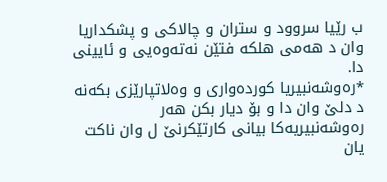ب رێیا سروود و ستران و چالاكی و پشكداریا وان د هه‌‌می هلكه‌ فتێن نه‌‌ته‌‌وه‌یی و ئایینی دا.
*ره‌وشه‌‌نبیریا كورده‌واری و وه‌لاتپارێزی بكه‌نه‌‌ د دلێ وان دا و بۆ دیار بكن هه‌‌ر ره‌وشه‌نبیریه‌‌كا بیانی كارتێكرنێ ل وان ناكت یان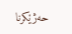حه‌‌ژێكرنا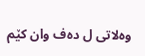وه‌لاتی ل ده‌ف وان كێم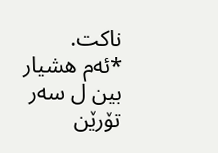ناكت.
*ئه‌‌م هشیار بین ل سه‌‌ر تۆرێن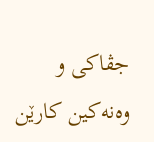جڤاكی و وه‌نه‌‌كین كارێن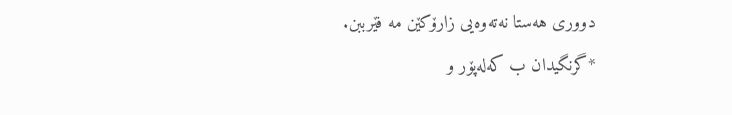دووری هه‌‌ستا نه‌‌ته‌‌وه‌یی زارۆكێن مه‌‌ فێرببن.
*گرنگیدان ب كه‌‌له‌پۆر و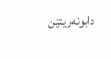دابونه‌‌ریتێن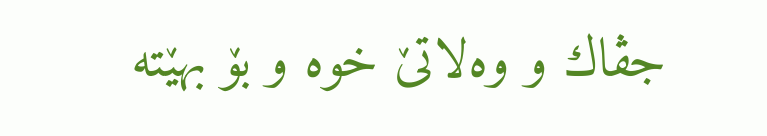جڤاك و وه‌لاتێ خوه‌ و بۆ بهێته‌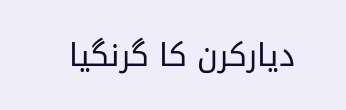دیاركرن كا گرنگیا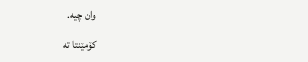وان چیه‌‌.

کۆمێنتا تە